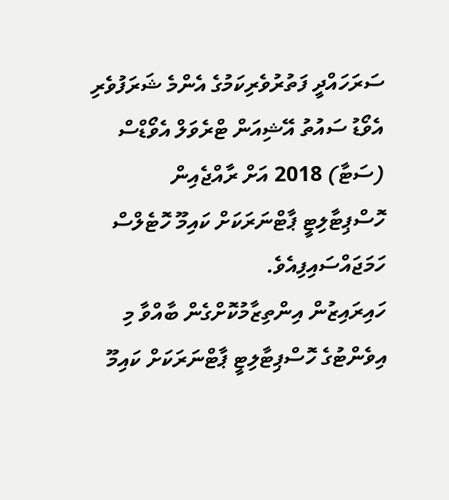ސަރަހައްދީ ފަތުރުވެރިކަމުގެ އެންމެ ޝަރަފުވެރި އެވޯޑު ސައުތު އޭޝިއަން ޓްރެވަލް އެވޯޑްސް (ސަޓާ) 2018 އަށް ރާއްޖެއިން ހޮސްޕިޓާލިޓީ ޕާޓްނަރަކަށް ކައިމޫ ހޮޓެލްސް ހަމަޖައްސައިފިއެވެ.
ހައިރައިޒުން އިންތިޒާމުކޮށްގެން ބާއްވާ މި އިވެންޓުގެ ހޮސްޕިޓާލިޓީ ޕާޓްނަރަކަށް ކައިމޫ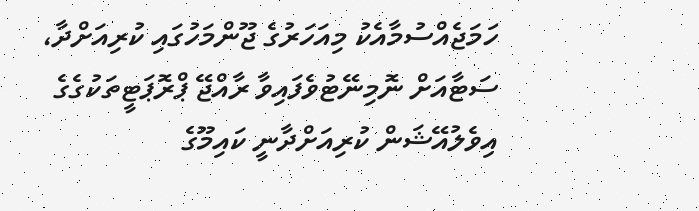ހަމަޖެއްސުމާއެކު މިއަހަރުގެ ޖޫންމަހުގައި ކުރިއަށްދާ، ސަޓާއަށް ނޮމިނޭޓުވެފައިވާ ރާއްޖޭ ޕްރޮޕަޓީތަކުގެގެ އިވެލުއޭޝަން ކުރިއަށްދާނީ ކައިމޫގެ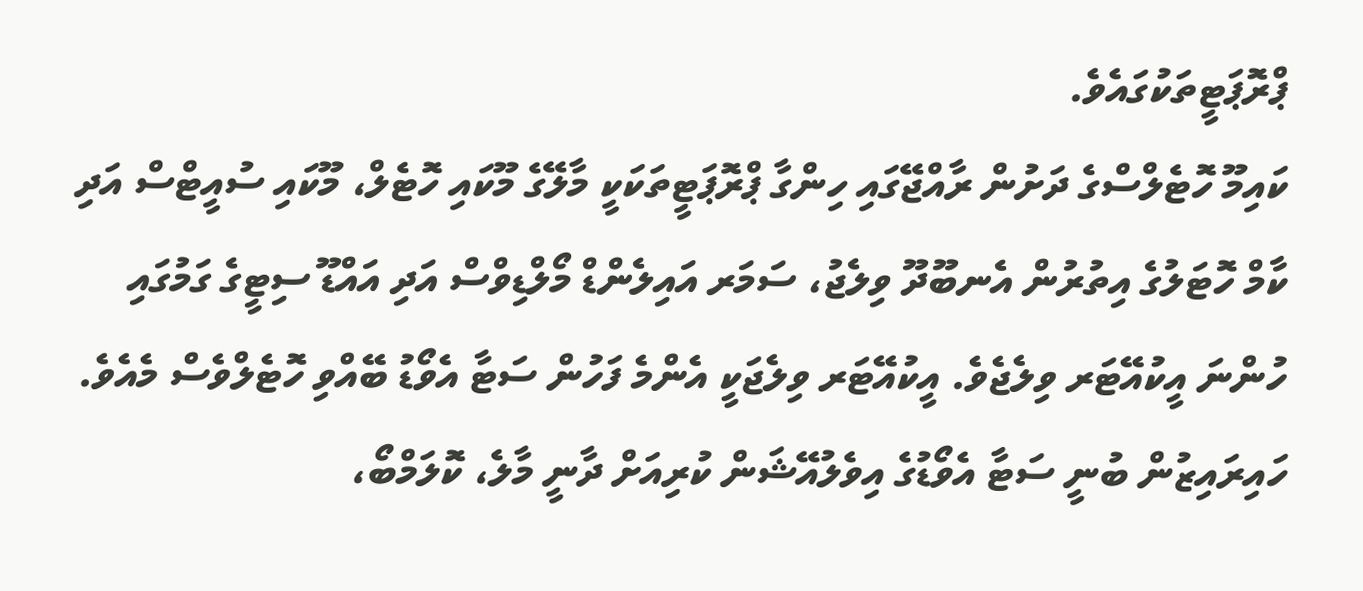ޕްރޮޕަޓީތަކުގައެވެ.
ކައިމޫ ހޮޓެލްސްގެ ދަށުން ރާއްޖޭގައި ހިންގާ ޕްރޮޕަޓީތަކަކީ މާލޭގެ މޫކައި ހޮޓެލް، މޫކައި ސުއީޓްސް އަދި ކާމް ހޮޓަލުގެ އިތުރުން އެނބޫދޫ ވިލެޖު، ސަމަރ އައިލެންޑް މޯލްޑިވްސް އަދި އައްޑޫ ސިޓީގެ ގަމުގައި ހުންނަ އީކުއޭޓަރ ވިލެޖެވެ. އީކުއޭޓަރ ވިލެޖަކީ އެންމެ ފަހުން ސަޓާ އެވޯޑު ބޭއްވި ހޮޓެލްވެސް މެއެވެ.
ހައިރައިޒުން ބުނީ ސަޓާ އެވޯޑުގެ އިވެލުއޭޝަން ކުރިއަށް ދާނީ މާލެ، ކޮލަމްބޯ،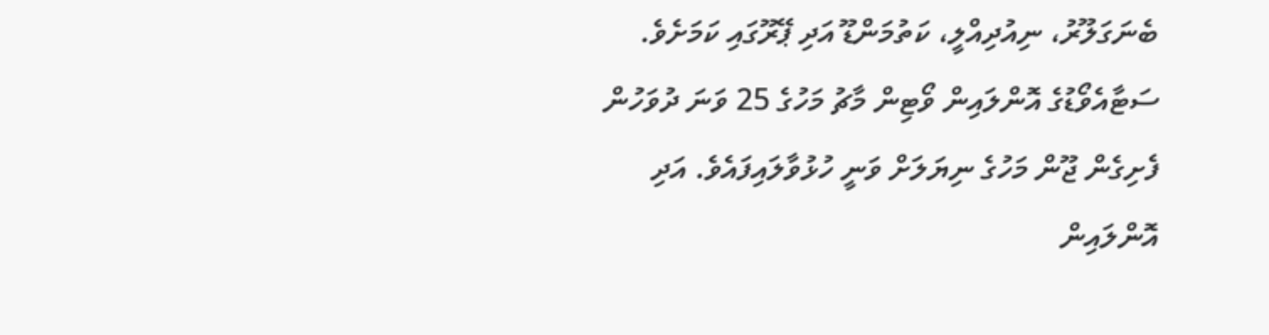ބެނަގަލޫރު، ނިއުދިއްލީ، ކަތުމަންޑޫ އަދި ޕޭރޫގައި ކަމަށެވެ.
ސަޓާއެވޯޑުގެ އޮންލައިން ވޯޓިން މާޗު މަހުގެ 25 ވަނަ ދުވަހުން ފެށިގެން ޖޫން މަހުގެ ނިޔަލަށް ވަނީ ހުޅުވާލައިފައެވެ. އަދި އޮންލައިން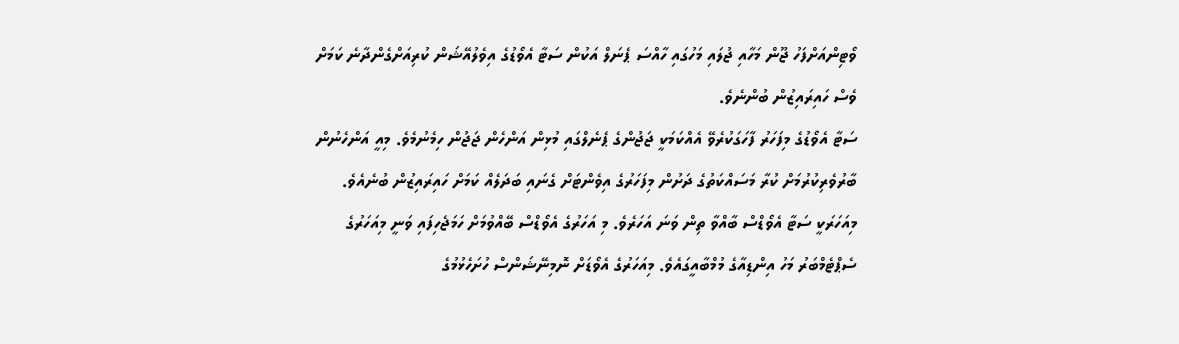ވޯޓިންއަށްފަހު ޖޫން މަހާއި ޖުލައި މަހުގައި ހާއްސަ ޕެނަލް އަކުން ސަޓާ އެވޯޑުގެ އިވެލުއޭޝަން ކުރިއަށްގެންދާނެ ކަމަށް ވެސް ހައިރައިޒުން ބުންނެވެ.
ސަޓާ އެވޯޑުގެ މިފަހަރު ފާހަގަކުރެވޭ އެއްކަމަކީ ޖަޖުންގެ ޕެނެލްގައި މުޅިން އަންހެން ޖަޖުން ހިމެނުމެވެ. މިއީ އަންހެނުން ބާރުވެރިކުރުމަށް ކުރާ މަސައްކަތުގެ ދަށުން މިފަހަރުގެ އިވެންޓަށް ގެނައި ބަދަލެއް ކަމަށް ހައިރައިޒުން ބުނެއެވެ.
މިއަހަރަކީ ސަޓާ އެވޯޑްސް ބާއްވާ ތިން ވަނަ އަހަރެވެ. މި އަހަރުގެ އެވޯޑްސް ބޭއްވުމަށް ހަމަޖެހިފައި ވަނީ މިއަހަރުގެ ސެޕްޓެމްބަރު މަހު އިންޑިއާގެ މުމްބާއީގައެވެ. މިއަހަރުގެ އެވޯޑަށް ނޮމިނޭޝަންސް ހުށަހެޅުމުގެ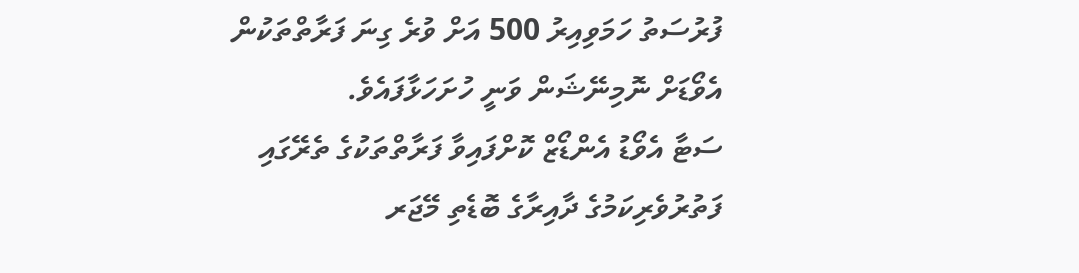ފުރުސަތު ހަމަވިއިރު 500 އަށް ވުރެ ގިނަ ފަރާތްތަކުން އެވޯޑަށް ނޮމިނޭޝަން ވަނީ ހުށަހަޅާފައެވެ.
ސަޓާ އެވޯޑު އެންޑޯޒް ކޮށްފައިވާ ފަރާތްތަކުގެ ތެރޭގައި ފަތުރުވެރިކަމުގެ ދާއިރާގެ ބޮޑެތި މޭޖަރ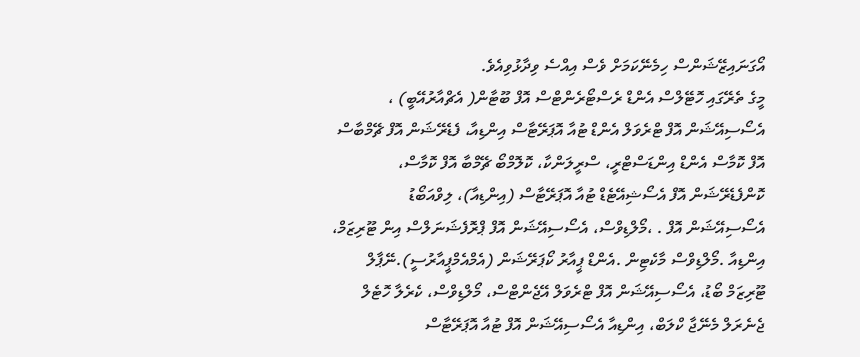އޯގަނައިޒޭޝަންސް ހިމެނޭކަމަށް ވެސް އިއްސެ ވިދާޅުވިއެވެ.
މީގެ ތެރޭގައި ހޮޓޭލްސް އެންޑް ރެސްޓޯރެންޓްސް އޮފް ބޫޓާން( އެޗްއާރުއޭބީ) ، އެސޯސިއޭޝަން އޮފް ޓްރެވަލް އެންޑް ޓުއާ އޮޕަރޭޓާސް އިންޑިއާ، ފެޑެރޭޝަން އޮފް ޗޭމްބާސް އޮފް ކޮމާސް އެންޑް އިންޑަސްޓްރީ، ސްރީލަންކާ، ކޮލޮމްބޯ ޗޭމްބާ އޮފް ކޮމާސް، ކޮންފެޑެރޭޝަން އޮފް އެސޯޝިއޭޓެޑް ޓުއާ އޮޕަރޭޓާސް (އިންޑިއާ)، ލިވްއަބޯޑު އެސޯސިއޭޝަން އޮފް . ،މޯލްޑިވްސް، އެސޯސިއޭޝަން އޮފް ޕްރޮފެޝަނަލްސް އިން ޓޫރިޒަމް، އިންޑިއާ .މޯލްޑިވްސް މާކެޓިން .އެންޑް ޕީއާރު ކޯޕަރޭޝަން (އެމްއެމްޕީއާރުސީ).ނޭޕާލް ޓޫރިޒަމް ބޯޑު، އެސޯސިއޭޝަން އޮފް ޓްރެވަލް އޭޖެންޓްސް، މޯލްޑިވްސް، ކެރެލާ ހޮޓެލް ޖެނެރަލް މެނޭޖާ ކްލަބް، އިންޑިއާ އެސޯސިއޭޝަން އޮފް ޓުއާ އޮޕަރޭޓާސް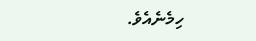ހިމެނެއެވެ.